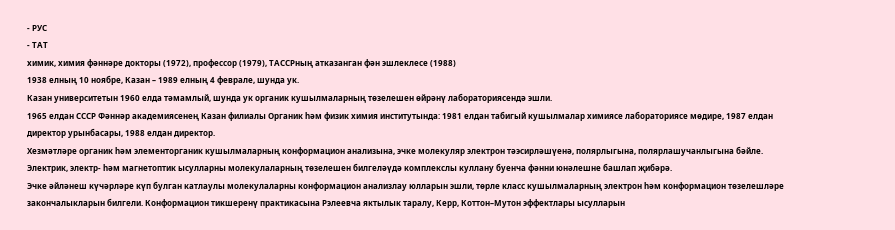- РУС
- ТАТ
химик, химия фәннәре докторы (1972), профессор (1979), ТАССРның атказанган фән эшлеклесе (1988)
1938 елның 10 ноябре, Казан – 1989 елның 4 феврале, шунда ук.
Казан университетын 1960 елда тәмамлый, шунда ук органик кушылмаларның төзелешен өйрәнү лабораториясендә эшли.
1965 елдан СССР Фәннәр академиясенең Казан филиалы Органик һәм физик химия институтында: 1981 елдан табигый кушылмалар химиясе лабораториясе мөдире, 1987 елдан директор урынбасары, 1988 елдан директор.
Хезмәтләре органик һәм элементорганик кушылмаларның конформацион анализына, эчке молекуляр электрон тәэсирләшүенә, полярлыгына, полярлашучанлыгына бәйле. Электрик, электр- һәм магнетоптик ысулларны молекулаларның төзелешен билгеләүдә комплекслы куллану буенча фәнни юнәлешне башлап җибәрә.
Эчке әйләнеш күчәрләре күп булган катлаулы молекулаларны конформацион анализлау юлларын эшли, төрле класс кушылмаларның электрон һәм конформацион төзелешләре закончалыкларын билгели. Конформацион тикшеренү практикасына Рэлеевча яктылык таралу, Керр, Коттон–Мутон эффектлары ысулларын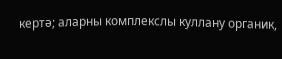кертә; аларны комплекслы куллану органик,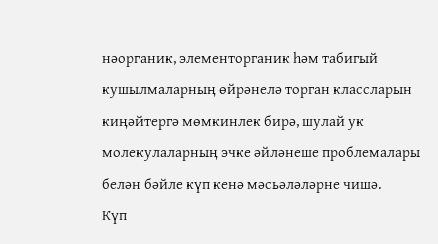нәорганик, элементорганик һәм табигый кушылмаларның өйрәнелә торган классларын киңәйтергә мөмкинлек бирә, шулай ук молекулаларның эчке әйләнеше проблемалары белән бәйле күп кенә мәсьәләләрне чишә.
Күп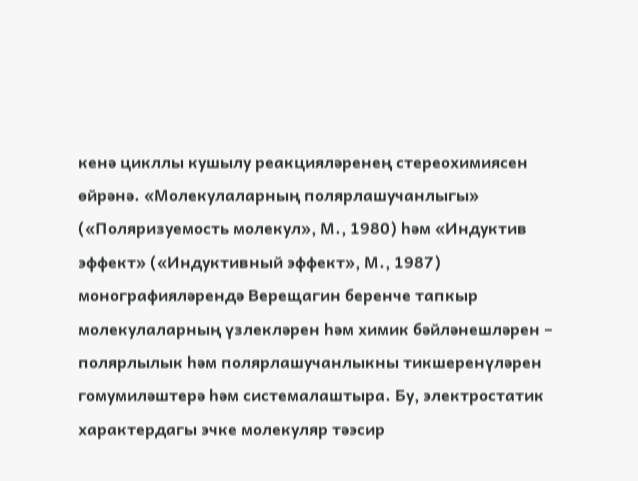кенә цикллы кушылу реакцияләренең стереохимиясен өйрәнә. «Молекулаларның полярлашучанлыгы» («Поляризуемость молекул», М., 1980) һәм «Индуктив эффект» («Индуктивный эффект», М., 1987) монографияләрендә Верещагин беренче тапкыр молекулаларның үзлекләрен һәм химик бәйләнешләрен – полярлылык һәм полярлашучанлыкны тикшеренүләрен гомумиләштерә һәм системалаштыра. Бу, электростатик характердагы эчке молекуляр тәэсир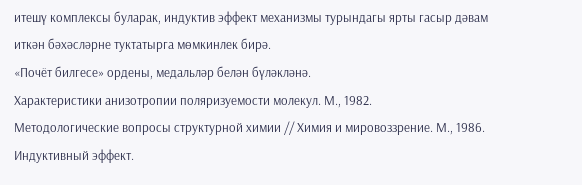итешү комплексы буларак, индуктив эффект механизмы турындагы ярты гасыр дәвам иткән бәхәсләрне туктатырга мөмкинлек бирә.
«Почёт билгесе» ордены, медальләр белән бүләкләнә.
Характеристики анизотропии поляризуемости молекул. М., 1982.
Методологические вопросы структурной химии // Химия и мировоззрение. М., 1986.
Индуктивный эффект.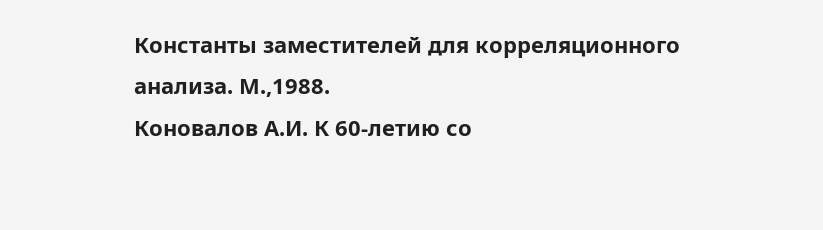Константы заместителей для корреляционного анализа. М.,1988.
Коновалов А.И. К 60-летию со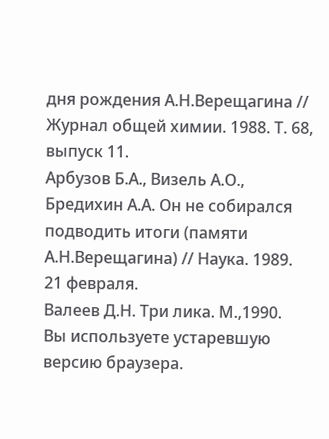дня рождения А.Н.Верещагина // Журнал общей химии. 1988. Т. 68, выпуск 11.
Арбузов Б.А., Визель А.О., Бредихин А.А. Он не собирался подводить итоги (памяти А.Н.Верещагина) // Наука. 1989. 21 февраля.
Валеев Д.Н. Три лика. М.,1990.
Вы используете устаревшую версию браузера.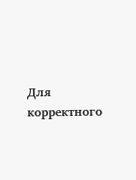Для корректного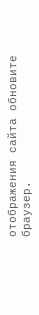отображения сайта обновите браузер.